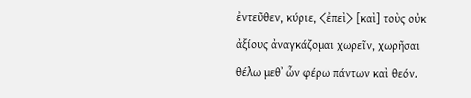ἐντεῦθεν, κύριε, ⟨ἐπεὶ⟩ [καὶ] τοὺς οὐκ ἀξίους ἀναγκάζομαι χωρεῖν, χωρῆσαι θέλω μεθ᾽ ὧν φέρω πάντων καὶ θεόν.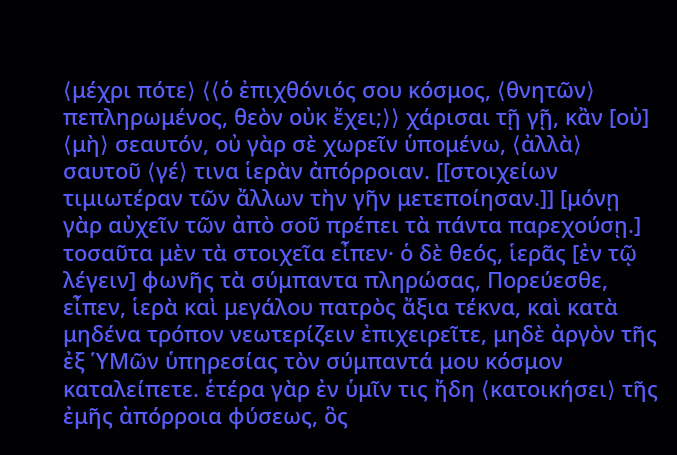⟨μέχρι πότε⟩ ⟨⟨ὁ ἐπιχθόνιός σου κόσμος, ⟨θνητῶν⟩ πεπληρωμένος, θεὸν οὐκ ἔχει;⟩⟩ χάρισαι τῇ γῇ, κἂν [οὐ] ⟨μὴ⟩ σεαυτόν, οὐ γὰρ σὲ χωρεῖν ὑπομένω, ⟨ἀλλὰ⟩ σαυτοῦ ⟨γέ⟩ τινα ἱερὰν ἀπόρροιαν. [[στοιχείων τιμιωτέραν τῶν ἄλλων τὴν γῆν μετεποίησαν.]] [μόνῃ γὰρ αὐχεῖν τῶν ἀπὸ σοῦ πρέπει τὰ πάντα παρεχούσῃ.] τοσαῦτα μὲν τὰ στοιχεῖα εἶπεν· ὁ δὲ θεός, ἱερᾶς [ἐν τῷ λέγειν] φωνῆς τὰ σύμπαντα πληρώσας, Πορεύεσθε, εἶπεν, ἱερὰ καὶ μεγάλου πατρὸς ἄξια τέκνα, καὶ κατὰ μηδένα τρόπον νεωτερίζειν ἐπιχειρεῖτε, μηδὲ ἀργὸν τῆς ἐξ ὙΜῶν ὑπηρεσίας τὸν σύμπαντά μου κόσμον καταλείπετε. ἑτέρα γὰρ ἐν ὑμῖν τις ἤδη ⟨κατοικήσει⟩ τῆς ἐμῆς ἀπόρροια φύσεως, ὃς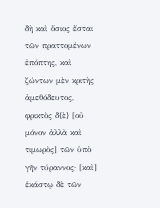δὴ καὶ ὅσιος ἔσται τῶν πραττομένων ἐπόπτης, καὶ ζώντων μὲν κριτὴς ἀμεθόδευτος, φρικτὸς δ⟨ὲ⟩ [οὐ μόνον ἀλλὰ καὶ τιμωρὸς] τῶν ὑπὸ γῆν τύραννος· [καὶ] ἑκάστῳ δὲ τῶν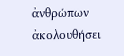ἀνθρώπων ἀκολουθήσει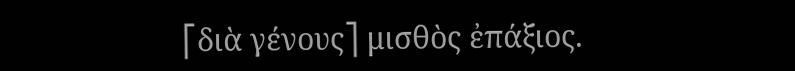⎡διὰ γένους⎤ μισθὸς ἐπάξιος.